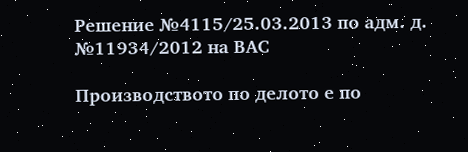Решение №4115/25.03.2013 по адм. д. №11934/2012 на ВАС

Производството по делото е по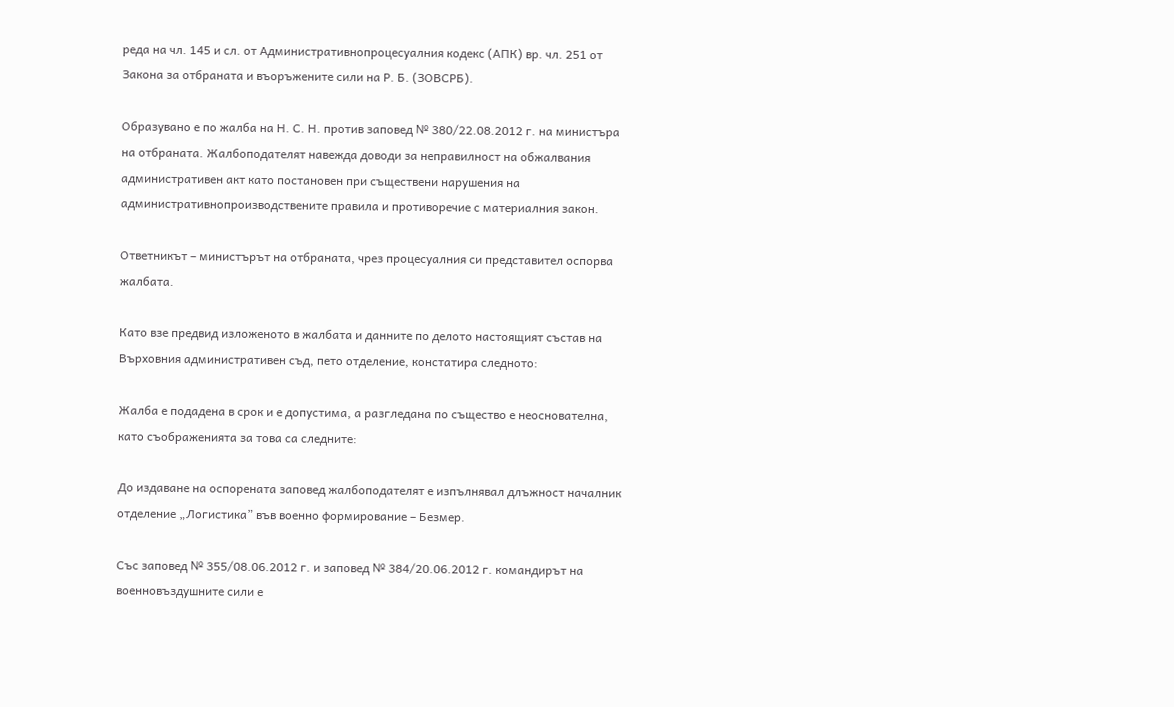реда на чл. 145 и сл. от Административнопроцесуалния кодекс (АПК) вр. чл. 251 от Закона за отбраната и въоръжените сили на Р. Б. (ЗОВСРБ).

Образувано е по жалба на Н. С. Н. против заповед № 380/22.08.2012 г. на министъра на отбраната. Жалбоподателят навежда доводи за неправилност на обжалвания административен акт като постановен при съществени нарушения на административнопроизводствените правила и противоречие с материалния закон.

Ответникът – министърът на отбраната, чрез процесуалния си представител оспорва жалбата.

Като взе предвид изложеното в жалбата и данните по делото настоящият състав на Върховния административен съд, пето отделение, констатира следното:

Жалба е подадена в срок и е допустима, а разгледана по същество е неоснователна, като съображенията за това са следните:

До издаване на оспорената заповед жалбоподателят е изпълнявал длъжност началник отделение „Логистика” във военно формирование – Безмер.

Със заповед № 355/08.06.2012 г. и заповед № 384/20.06.2012 г. командирът на военновъздушните сили е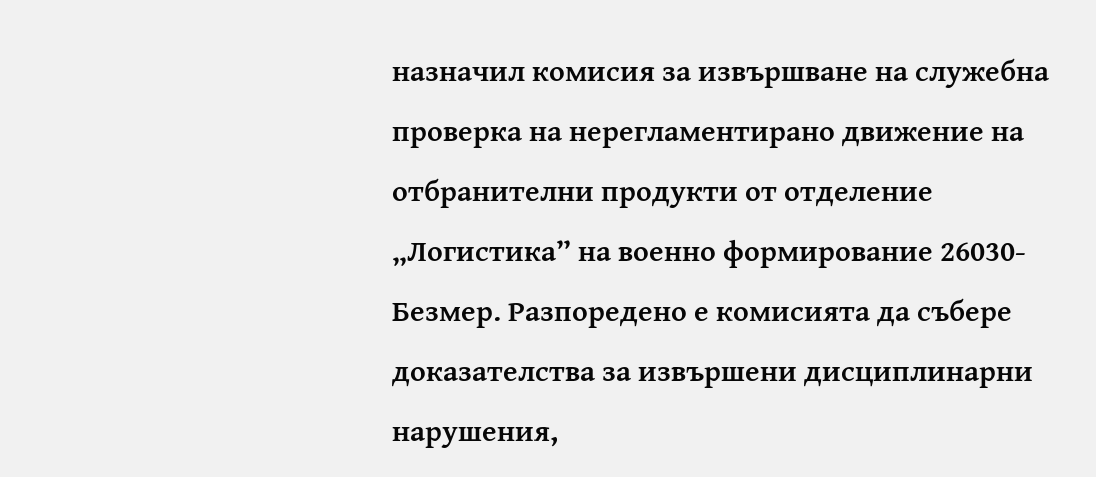назначил комисия за извършване на служебна проверка на нерегламентирано движение на отбранителни продукти от отделение „Логистика” на военно формирование 26030-Безмер. Разпоредено е комисията да събере доказателства за извършени дисциплинарни нарушения,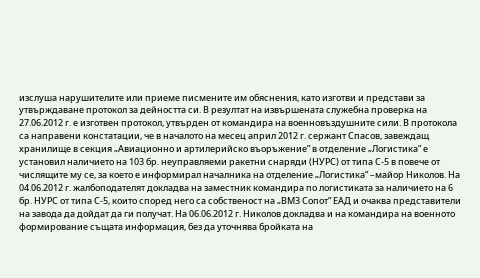изслуша нарушителите или приеме писмените им обяснения, като изготви и представи за утвърждаване протокол за дейността си. В резултат на извършената служебна проверка на 27.06.2012 г. е изготвен протокол, утвърден от командира на военновъздушните сили. В протокола са направени констатации, че в началото на месец април 2012 г. сержант Спасов, завеждащ хранилище в секция „Авиационно и артилерийско въоръжение” в отделение „Логистика” е установил наличието на 103 бр. неуправляеми ракетни снаряди (НУРС) от типа С-5 в повече от числящите му се, за което е информирал началника на отделение „Логистика” –майор Николов. На 04.06.2012 г. жалбоподателят докладва на заместник командира по логистиката за наличието на 6 бр. НУРС от типа С-5, които според него са собственост на „ВМЗ Сопот” ЕАД и очаква представители на завода да дойдат да ги получат. На 06.06.2012 г. Николов докладва и на командира на военното формирование същата информация, без да уточнява бройката на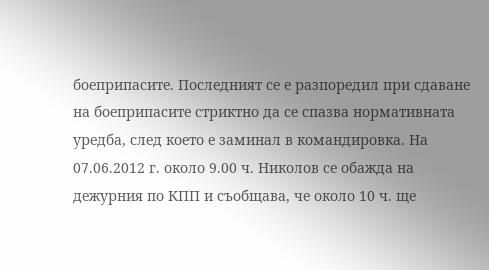боеприпасите. Последният се е разпоредил при сдаване на боеприпасите стриктно да се спазва нормативната уредба, след което е заминал в командировка. На 07.06.2012 г. около 9.00 ч. Николов се обажда на дежурния по КПП и съобщава, че около 10 ч. ще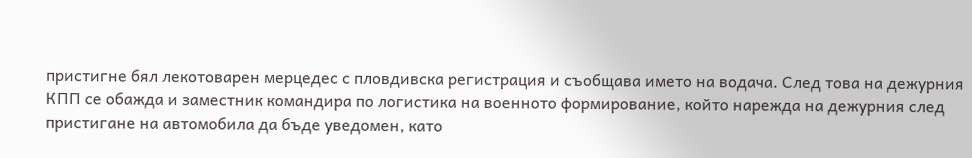пристигне бял лекотоварен мерцедес с пловдивска регистрация и съобщава името на водача. След това на дежурния КПП се обажда и заместник командира по логистика на военното формирование, който нарежда на дежурния след пристигане на автомобила да бъде уведомен, като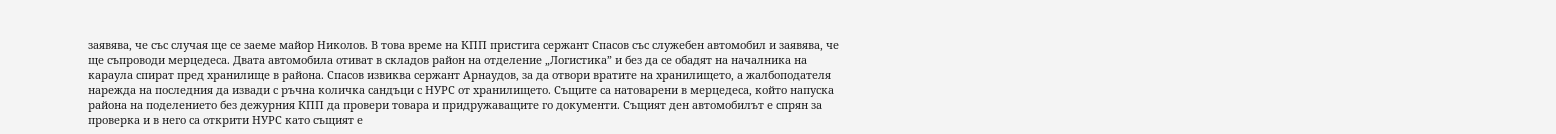заявява, че със случая ще се заеме майор Николов. В това време на КПП пристига сержант Спасов със служебен автомобил и заявява, че ще съпроводи мерцедеса. Двата автомобила отиват в складов район на отделение „Логистика” и без да се обадят на началника на караула спират пред хранилище в района. Спасов извиква сержант Арнаудов, за да отвори вратите на хранилището, а жалбоподателя нарежда на последния да извади с ръчна количка сандъци с НУРС от хранилището. Същите са натоварени в мерцедеса, който напуска района на поделението без дежурния КПП да провери товара и придружаващите го документи. Същият ден автомобилът е спрян за проверка и в него са открити НУРС като същият е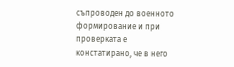съпроводен до военното формирование и при проверката е констатирано, че в него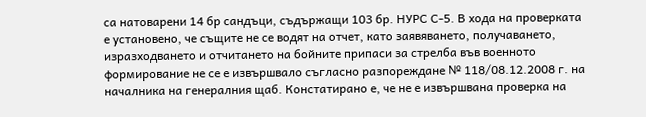са натоварени 14 бр сандъци, съдържащи 103 бр. НУРС С-5. В хода на проверката е установено, че същите не се водят на отчет, като заявяването, получаването, изразходването и отчитането на бойните припаси за стрелба във военното формирование не се е извършвало съгласно разпореждане № 118/08.12.2008 г. на началника на генералния щаб. Констатирано е, че не е извършвана проверка на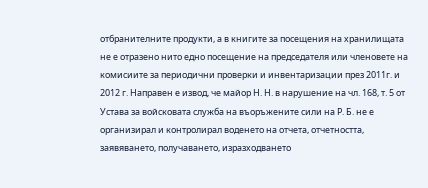отбранителните продукти, а в книгите за посещения на хранилищата не е отразено нито едно посещение на председателя или членовете на комисиите за периодични проверки и инвентаризации през 2011г. и 2012 г. Направен е извод, че майор Н. Н. в нарушение на чл. 168, т. 5 от Устава за войсковата служба на въоръжените сили на Р. Б. не е организирал и контролирал воденето на отчета, отчетността, заявяването, получаването, изразходването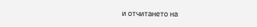и отчитането на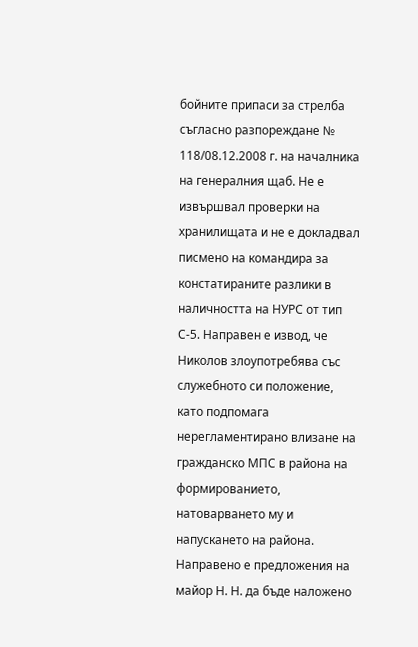бойните припаси за стрелба съгласно разпореждане № 118/08.12.2008 г. на началника на генералния щаб. Не е извършвал проверки на хранилищата и не е докладвал писмено на командира за констатираните разлики в наличността на НУРС от тип С-5. Направен е извод, че Николов злоупотребява със служебното си положение, като подпомага нерегламентирано влизане на гражданско МПС в района на формированието, натоварването му и напускането на района. Направено е предложения на майор Н. Н. да бъде наложено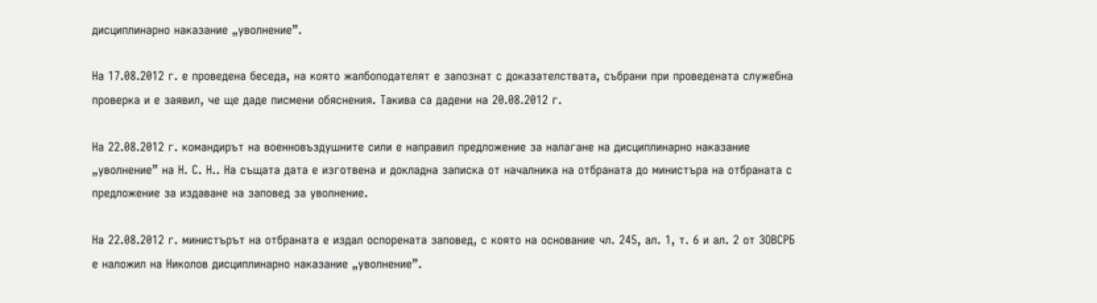дисциплинарно наказание „уволнение”.

На 17.08.2012 г. е проведена беседа, на която жалбоподателят е запознат с доказателствата, събрани при проведената служебна проверка и е заявил, че ще даде писмени обяснения. Такива са дадени на 20.08.2012 г.

На 22.08.2012 г. командирът на военновъздушните сили е направил предложение за налагане на дисциплинарно наказание „уволнение” на Н. С. Н.. На същата дата е изготвена и докладна записка от началника на отбраната до министъра на отбраната с предложение за издаване на заповед за уволнение.

На 22.08.2012 г. министърът на отбраната е издал оспорената заповед, с която на основание чл. 245, ал. 1, т. 6 и ал. 2 от ЗОВСРБ е наложил на Николов дисциплинарно наказание „уволнение”.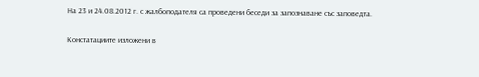На 23 и 24.08.2012 г. с жалбоподателя са проведени беседи за запознаване със заповедта.

Констатациите изложени в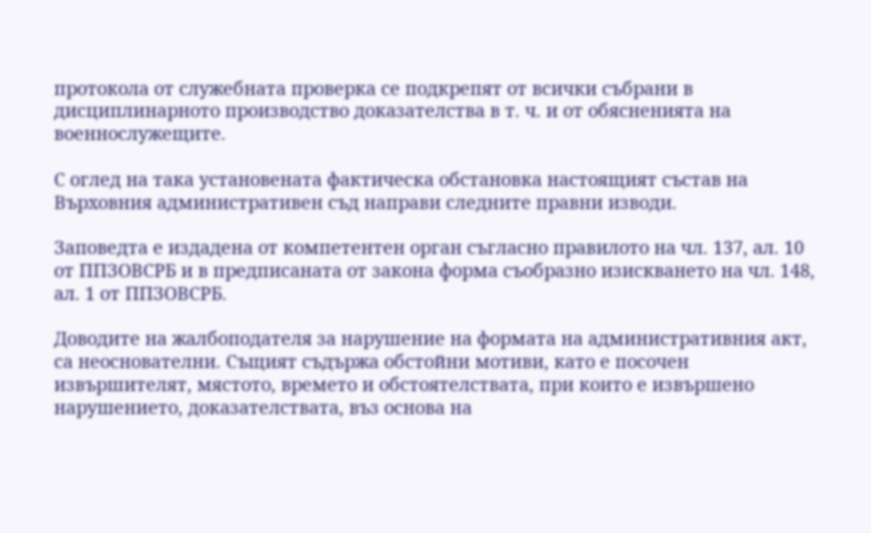протокола от служебната проверка се подкрепят от всички събрани в дисциплинарното производство доказателства в т. ч. и от обясненията на военнослужещите.

С оглед на така установената фактическа обстановка настоящият състав на Върховния административен съд направи следните правни изводи.

Заповедта е издадена от компетентен орган съгласно правилото на чл. 137, ал. 10 от ППЗОВСРБ и в предписаната от закона форма съобразно изискването на чл. 148, ал. 1 от ППЗОВСРБ.

Доводите на жалбоподателя за нарушение на формата на административния акт, са неоснователни. Същият съдържа обстойни мотиви, като е посочен извършителят, мястото, времето и обстоятелствата, при които е извършено нарушението, доказателствата, въз основа на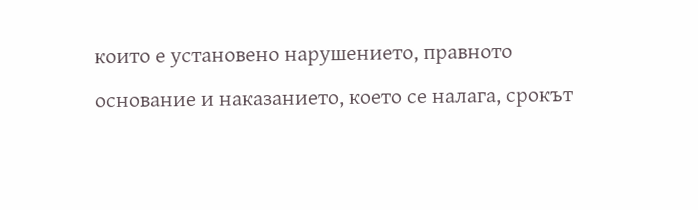които е установено нарушението, правното основание и наказанието, което се налага, срокът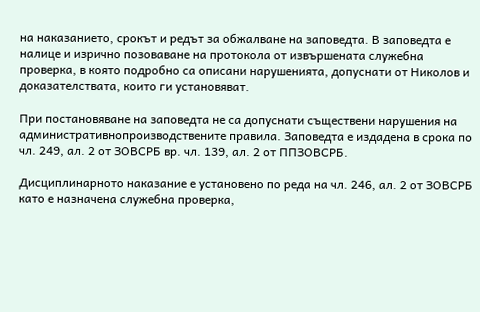на наказанието, срокът и редът за обжалване на заповедта. В заповедта е налице и изрично позоваване на протокола от извършената служебна проверка, в която подробно са описани нарушенията, допуснати от Николов и доказателствата, които ги установяват.

При постановяване на заповедта не са допуснати съществени нарушения на административнопроизводствените правила. Заповедта е издадена в срока по чл. 249, ал. 2 от ЗОВСРБ вр. чл. 139, ал. 2 от ППЗОВСРБ.

Дисциплинарното наказание е установено по реда на чл. 246, ал. 2 от ЗОВСРБ като е назначена служебна проверка,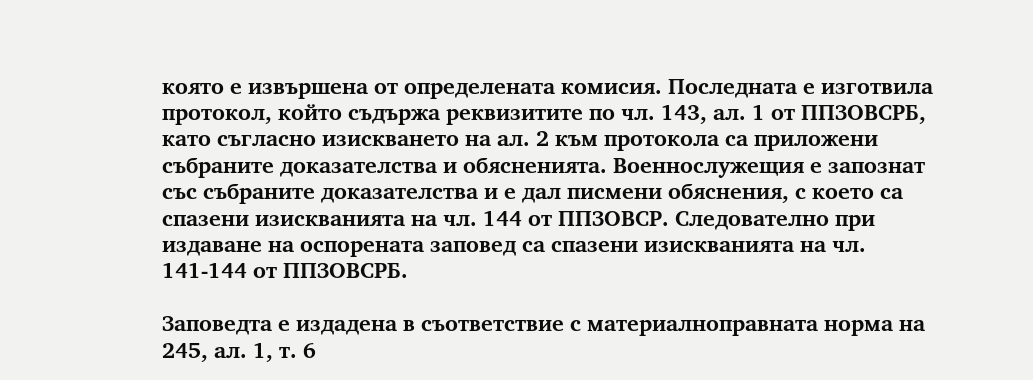която е извършена от определената комисия. Последната е изготвила протокол, който съдържа реквизитите по чл. 143, ал. 1 от ППЗОВСРБ, като съгласно изискването на ал. 2 към протокола са приложени събраните доказателства и обясненията. Военнослужещия е запознат със събраните доказателства и е дал писмени обяснения, с което са спазени изискванията на чл. 144 от ППЗОВСР. Следователно при издаване на оспорената заповед са спазени изискванията на чл. 141-144 от ППЗОВСРБ.

Заповедта е издадена в съответствие с материалноправната норма на 245, ал. 1, т. 6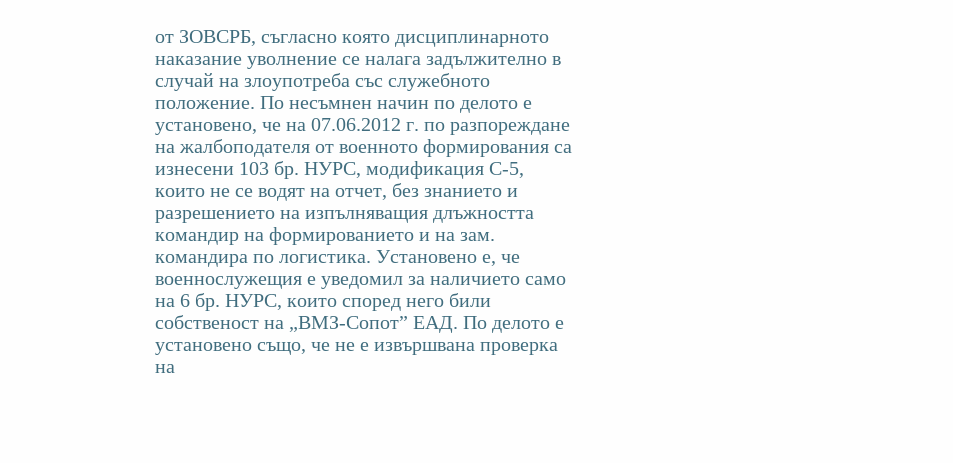от ЗОВСРБ, съгласно която дисциплинарното наказание уволнение се налага задължително в случай на злоупотреба със служебното положение. По несъмнен начин по делото е установено, че на 07.06.2012 г. по разпореждане на жалбоподателя от военното формирования са изнесени 103 бр. НУРС, модификация С-5, които не се водят на отчет, без знанието и разрешението на изпълняващия длъжността командир на формированието и на зам. командира по логистика. Установено е, че военнослужещия е уведомил за наличието само на 6 бр. НУРС, които според него били собственост на „ВМЗ-Сопот” ЕАД. По делото е установено също, че не е извършвана проверка на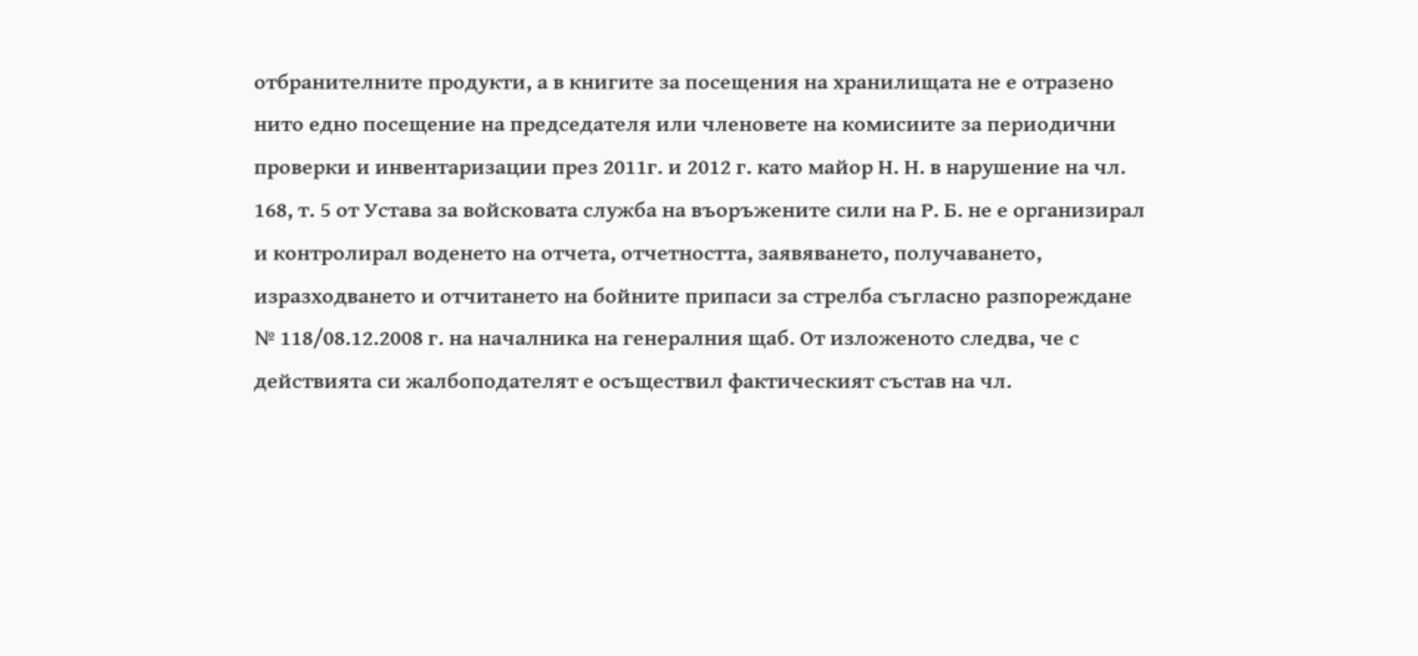отбранителните продукти, а в книгите за посещения на хранилищата не е отразено нито едно посещение на председателя или членовете на комисиите за периодични проверки и инвентаризации през 2011г. и 2012 г. като майор Н. Н. в нарушение на чл. 168, т. 5 от Устава за войсковата служба на въоръжените сили на Р. Б. не е организирал и контролирал воденето на отчета, отчетността, заявяването, получаването, изразходването и отчитането на бойните припаси за стрелба съгласно разпореждане № 118/08.12.2008 г. на началника на генералния щаб. От изложеното следва, че с действията си жалбоподателят е осъществил фактическият състав на чл.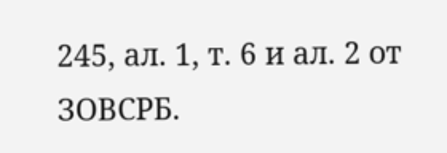245, ал. 1, т. 6 и ал. 2 от ЗОВСРБ.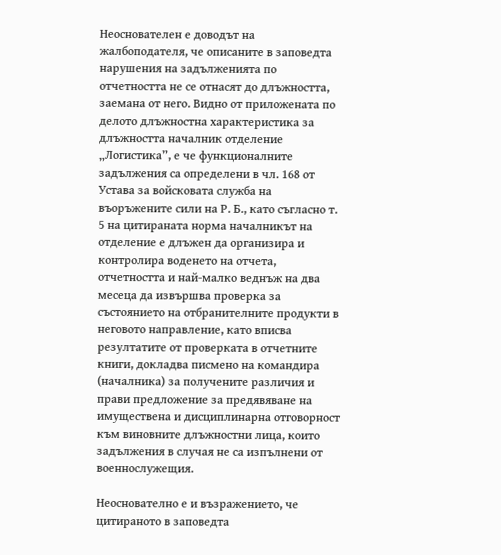Неоснователен е доводът на жалбоподателя, че описаните в заповедта нарушения на задълженията по отчетността не се отнасят до длъжността, заемана от него. Видно от приложената по делото длъжностна характеристика за длъжността началник отделение „Логистика”, е че функционалните задължения са определени в чл. 168 от Устава за войсковата служба на въоръжените сили на Р. Б., като съгласно т. 5 на цитираната норма началникът на отделение е длъжен да организира и контролира воденето на отчета, отчетността и най-малко веднъж на два месеца да извършва проверка за състоянието на отбранителните продукти в неговото направление, като вписва резултатите от проверката в отчетните книги, докладва писмено на командира (началника) за получените различия и прави предложение за предявяване на имуществена и дисциплинарна отговорност към виновните длъжностни лица, които задължения в случая не са изпълнени от военнослужещия.

Неоснователно е и възражението, че цитираното в заповедта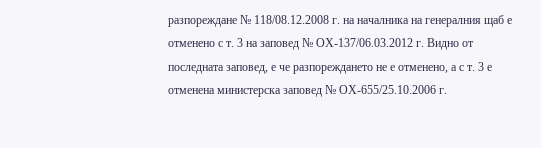разпореждане № 118/08.12.2008 г. на началника на генералния щаб е отменено с т. 3 на заповед № ОХ-137/06.03.2012 г. Видно от последната заповед, е че разпореждането не е отменено, а с т. 3 е отменена министерска заповед № ОХ-655/25.10.2006 г.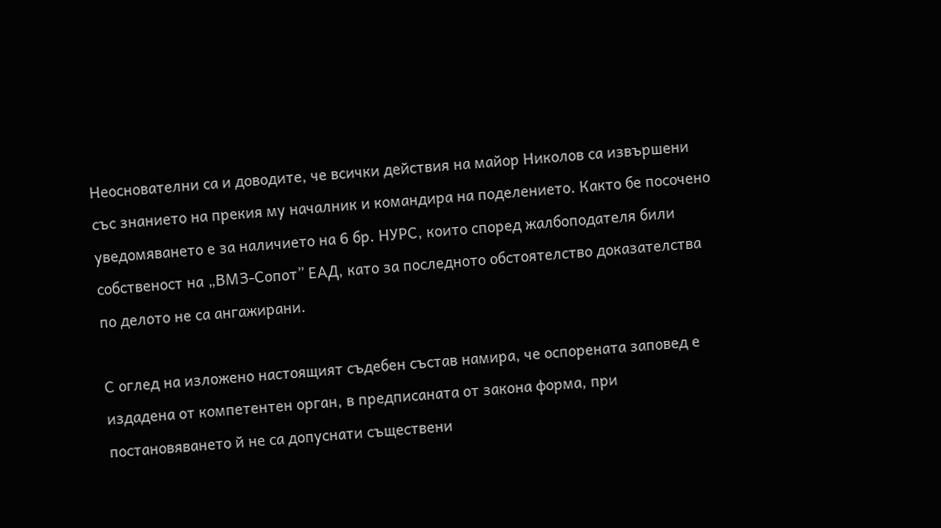Неоснователни са и доводите, че всички действия на майор Николов са извършени със знанието на прекия му началник и командира на поделението. Както бе посочено уведомяването е за наличието на 6 бр. НУРС, които според жалбоподателя били собственост на „ВМЗ-Сопот” ЕАД, като за последното обстоятелство доказателства по делото не са ангажирани.

С оглед на изложено настоящият съдебен състав намира, че оспорената заповед е издадена от компетентен орган, в предписаната от закона форма, при постановяването й не са допуснати съществени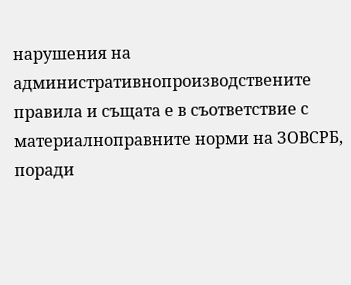нарушения на административнопроизводствените правила и същата е в съответствие с материалноправните норми на ЗОВСРБ, поради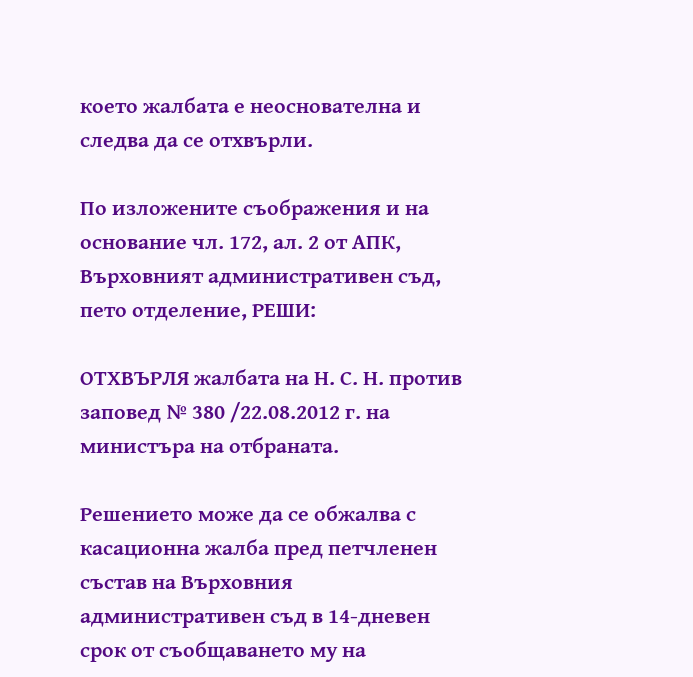което жалбата е неоснователна и следва да се отхвърли.

По изложените съображения и на основание чл. 172, ал. 2 от АПК, Върховният административен съд, пето отделение, РЕШИ:

ОТХВЪРЛЯ жалбата на Н. С. Н. против заповед № 380 /22.08.2012 г. на министъра на отбраната.

Решението може да се обжалва с касационна жалба пред петчленен състав на Върховния административен съд в 14-дневен срок от съобщаването му на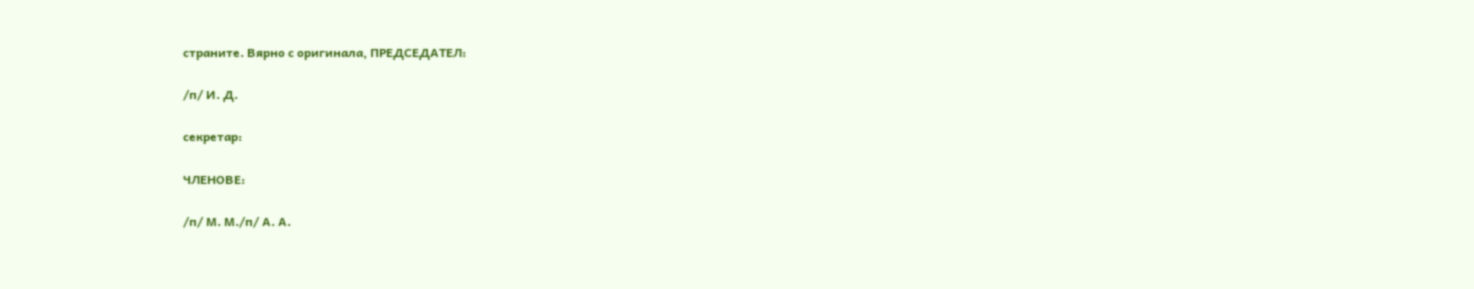страните. Вярно с оригинала, ПРЕДСЕДАТЕЛ:

/п/ И. Д.

секретар:

ЧЛЕНОВЕ:

/п/ М. М./п/ А. А.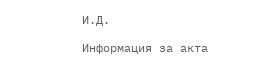И.Д.

Информация за акта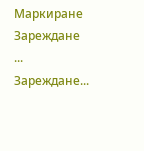Маркиране
Зареждане ...
Зареждане...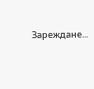Зареждане...